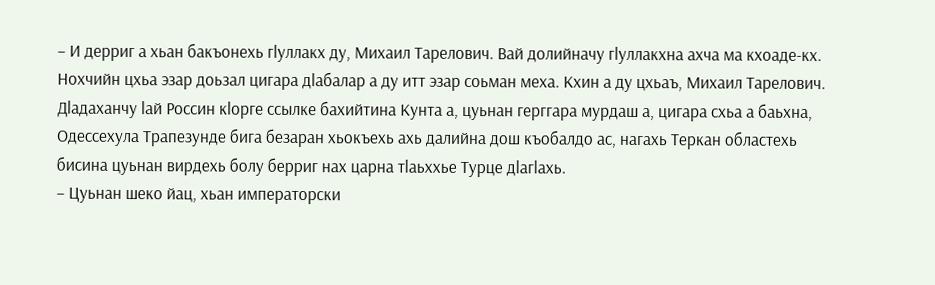– И дерриг а хьан бакъонехь гӏуллакх ду, Михаил Тарелович. Вай долийначу гӏуллакхна ахча ма кхоаде-кх. Нохчийн цхьа эзар доьзал цигара дӏабалар а ду итт эзар соьман меха. Кхин а ду цхьаъ, Михаил Тарелович. Дӏадаханчу ӏай Россин кӏорге ссылке бахийтина Кунта а, цуьнан герггара мурдаш а, цигара схьа а баьхна, Одессехула Трапезунде бига безаран хьокъехь ахь далийна дош къобалдо ас, нагахь Теркан областехь бисина цуьнан вирдехь болу берриг нах царна тӏаьххье Турце дӏагӏахь.
– Цуьнан шеко йац, хьан императорски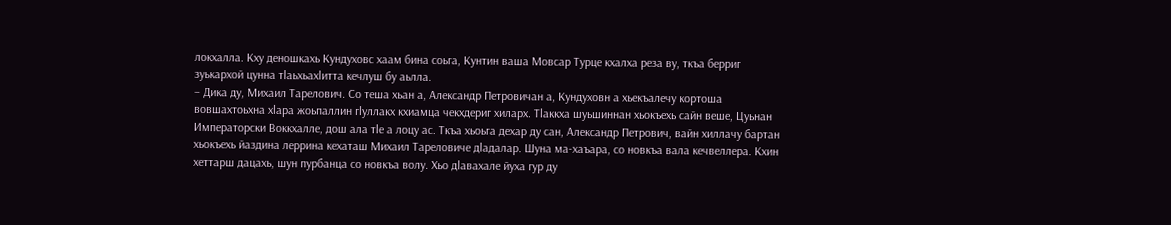локхалла. Кху деношкахь Кундуховс хаам бина соьга, Кунтин ваша Мовсар Турце кхалха реза ву, ткъа берриг зуькархой цунна тӏаьхьахӏитта кечлуш бу аьлла.
– Дика ду, Михаил Тарелович. Со теша хьан а, Александр Петровичан а, Кундуховн а хьекъалечу кортоша вовшахтоьхна хӏара жоьпаллин гӏуллакх кхиамца чекхдериг хиларх. Тӏаккха шуьшиннан хьокъехь сайн веше, Цуьнан Императорски Воккхалле, дош ала тӏе а лоцу ас. Ткъа хьоьга дехар ду сан, Александр Петрович, вайн хиллачу бартан хьокъехь йаздина леррина кехаташ Михаил Тареловиче дӏадалар. Шуна ма-хаъара, со новкъа вала кечвеллера. Кхин хеттарш дацахь, шун пурбанца со новкъа волу. Хьо дӏавахале йуха гур ду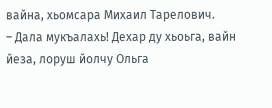вайна, хьомсара Михаил Тарелович.
– Дала мукъалахь! Дехар ду хьоьга, вайн йеза, лоруш йолчу Ольга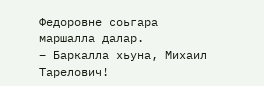Федоровне соьгара маршалла далар.
– Баркалла хьуна, Михаил Тарелович!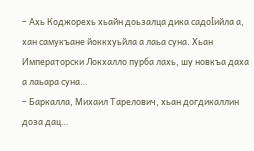– Ахь Коджорехь хьайн доьзалца дика садоӏийла а, хан самукъане йоккхуьйла а лаьа суна. Хьан Императорски Локхалло пурба лахь, шу новкъа даха а лаьара суна…
– Баркалла, Михаил Тарелович, хьан догдикаллин доза дац…